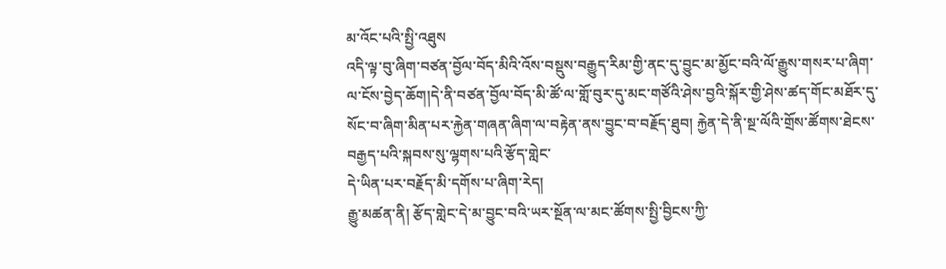མ་འོང་པའི་སྤྱི་འཐུས
འདི་ལྟ་བུ་ཞིག་བཙན་བྱོལ་བོད་མིའི་འོས་བསྡུས་བརྒྱུད་རིམ་གྱི་ནང་དུ་བྱུང་མ་མྱོང་བའི་ལོ་རྒྱུས་གསར་པ་ཞིག་ལ་ངོས་བྱེད་ཆོག།དེ་ནི་བཙན་བྱོལ་བོད་མི་ཚོ་ལ་གློ་བུར་དུ་མང་གཙོའི་ཤེས་བྱའི་སྐོར་གྱི་ཤེས་ཚད་གོང་མཐོར་དུ་སོང་བ་ཞིག་མིན་པར་རྐྱེན་གཞན་ཞིག་ལ་བརྟེན་ནས་བྱུང་བ་བརྗོད་ཐུབ། རྐྱེན་དེ་ནི་སྔ་ལོའི་གྲོས་ཚོགས་ཐེངས་བརྒྱད་པའི་སྐབས་སུ་ལྷགས་པའི་རྩོད་གླེང་
དེ་ཡིན་པར་བརྗོད་མི་དགོས་པ་ཞིག་རེད།
རྒྱུ་མཚན་ནི། རྩོད་གླེང་དེ་མ་བྱུང་བའི་ཡར་སྔོན་ལ་མང་ཚོགས་སྤྱི་བྱིངས་ཀྱི་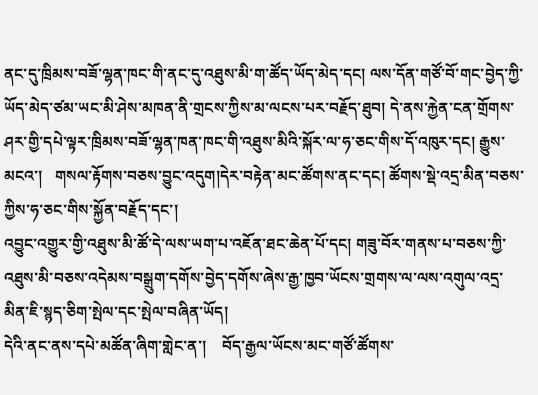ནང་དུ་ཁྲིམས་བཟོ་ལྷན་ཁང་གི་ནང་དུ་འཐུས་མི་ག་ཚོད་ཡོད་མེད་དང། ལས་དོན་གཙོ་བོ་གང་བྱེད་ཀྱི་ཡོད་མེད་ཙམ་ཡང་མི་ཤེས་མཁན་ནི་གྲངས་ཀྱིས་མ་ལངས་པར་བརྗོད་ཐུབ། དེ་ནས་རྐྱེན་ངན་གྲོགས་ཤར་གྱི་དཔེ་ལྟར་ཁྲིམས་བཟོ་ལྷན་ཁན་ཁང་གི་འཐུས་མིའི་སྐོར་ལ་ཧ་ཅང་གིས་དོ་འཁུར་དང། རྒྱུས་མངའ་།   གསལ་རྟོགས་བཅས་བྱུང་འདུག།དེར་བརྟེན་མང་ཚོགས་ནང་དང། ཚོགས་སྡེ་འདྲ་མིན་བཅས་ཀྱིས་ཧ་ཅང་གིས་སྐྱོན་བརྗོད་དང་།
འབྱུང་འགྱུར་གྱི་འཐུས་མི་ཚོ་དེ་ལས་ཡག་པ་འཇོན་ཐང་ཆེན་པོ་དང། གཟུ་བོར་གནས་པ་བཅས་ཀྱི་འཐུས་མི་བཅས་འདེམས་བསྒྲུག་དགོས་བྱེད་དགོས་ཞེས་རྒྱ་ཁྱབ་ཡོངས་གྲགས་ལ་ལས་འགུལ་འདྲ་མིན་ཇི་སྙད་ཅིག་སྤེལ་དང་སྤེལ་བཞིན་ཡོད།
དེའི་ནང་ནས་དཔེ་མཚོན་ཞིག་གླེང་ན་།    བོད་རྒྱལ་ཡོངས་མང་གཙོ་ཚོགས་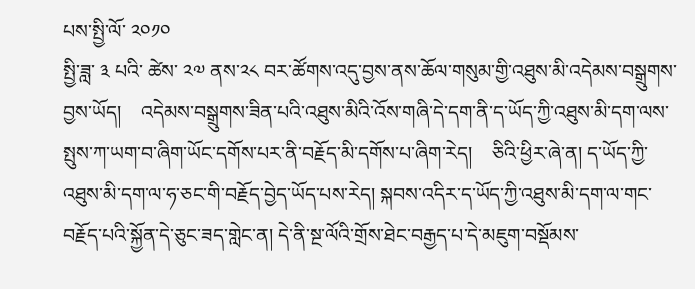པས་སྤྱི་ལོ་ ༢༠༡༠
སྤྱི་ཟླ་ ༣ པའི་ ཚེས་ ༢༧ ནས་༢༨ བར་ཚོགས་འདུ་བྱས་ནས་ཆོལ་གསུམ་གྱི་འཐུས་མི་འདེམས་བསྒྲུགས་བྱས་ཡོད།    འདེམས་བསྒྲུགས་ཟིན་པའི་འཐུས་མིའི་འོས་གཞི་དེ་དག་ནི་ད་ཡོད་ཀྱི་འཐུས་མི་དག་ལས་སྤུས་ཀ་ཡག་བ་ཞིག་ཡོང་དགོས་པར་ནི་བརྗོད་མི་དགོས་པ་ཞིག་རེད།    ཅིའི་ཕྱིར་ཞེ་ན། ད་ཡོད་ཀྱི་འཐུས་མི་དག་ལ་ཧ་ཅང་གི་བརྗོད་བྱེད་ཡོད་པས་རེད། སྐབས་འདིར་ད་ཡོད་ཀྱི་འཐུས་མི་དག་ལ་གང་བརྗོད་པའི་སྐྱོན་དེ་ཅུང་ཟད་གླེང་ན། དེ་ནི་སྔ་ལོའི་གྲོས་ཐེང་བརྒྱད་པ་དེ་མཇུག་བསྡོམས་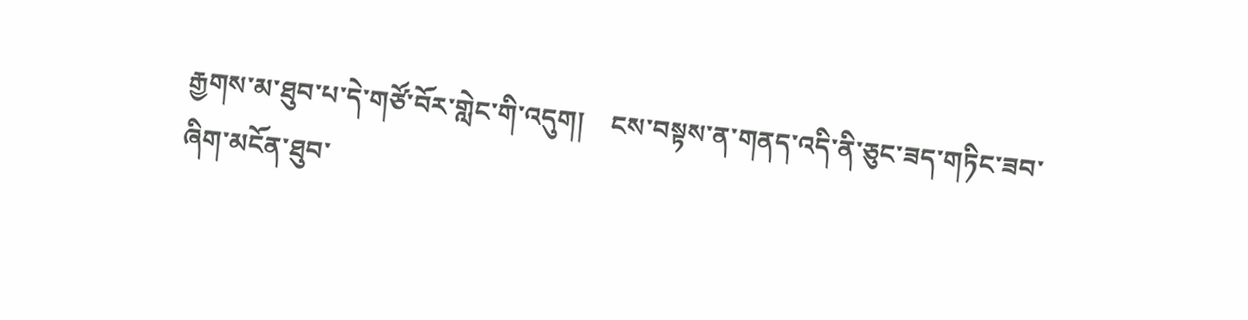རྒྱགས་མ་ཐུབ་པ་དེ་གཙོ་བོར་གླེང་གི་འདུག།    ངས་བསྟས་ན་གནད་འདི་ནི་ཅུང་ཟད་གཏིང་ཟབ་ཞིག་མངོན་ཐུབ་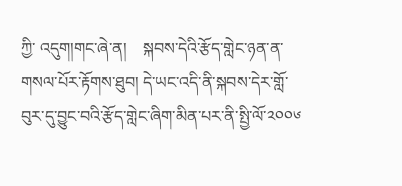ཀྱི་ འདུག།གང་ཞེ་ན།    སྐབས་དེའི་རྩོད་གླེང་ཉན་ན་གསལ་པོར་རྟོགས་ཐུབ། དེ་ཡང་འདི་ནི་སྐབས་དེར་གློ་བུར་དུ་བྱུང་བའི་རྩོད་གླེང་ཞིག་མིན་པར་ནི་སྤྱི་ལོ་༢༠༠༦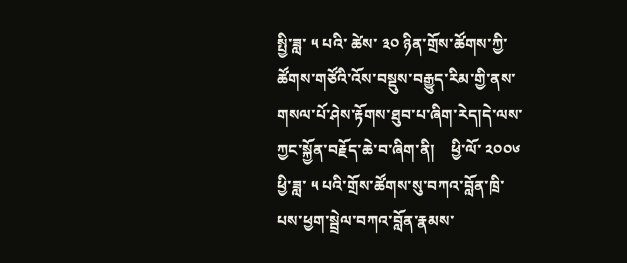སྤྱི་ཟླ་ ༥ པའི་ ཚེས་ ༣༠ ཉིན་གྲོས་ཚོགས་ཀྱི་ཚོགས་གཙོའི་འོས་བསྡུས་བརྒྱུད་རིམ་གྱི་ནས་གསལ་པོ་ཤེས་རྟོགས་ཐུབ་པ་ཞིག་རེད།དེ་ལས་ཀྱང་སྐྱོན་བརྗོད་ཆེ་བ་ཞིག་ནི།    ཕྱི་ལོ་ ༢༠༠༦  ཕྱི་ཟླ་ ༥ པའི་གྲོས་ཚོགས་སུ་བཀའ་བློན་ཁྲི་པས་ཕྱག་སྦྲེལ་བཀའ་བློན་རྣམས་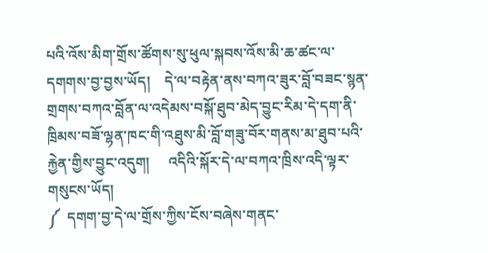པའི་འོས་མིག་གྲོས་ཚོགས་སུ་ཕུལ་སྐབས་འོས་མི་ཆ་ཚང་ལ་དགགས་བྱ་བྱས་ཡོད།    དེ་ལ་བརྟེན་ནས་བཀའ་ཟུར་བློ་བཟང་སྙན་གྲགས་བཀའ་བློན་ལ་འདེམས་བསྐོ་ཐུབ་མེད་བྱུང་རིམ་དེ་དག་ནི་ཁྲིམས་བཟོ་ལྷན་ཁང་གི་འཐུས་མི་བློ་གཟུ་བོར་གནས་མ་ཐུབ་པའི་རྐྱེན་གྱིས་བྱུང་འདུག།     འདིའི་སྐོར་དེ་ལ་བཀའ་ཁྲིས་འདི་ལྟར་གསུངས་ཡོད།
༼  དགག་བྱ་དེ་ལ་གྲོས་ཀྱིས་ངོས་བཞེས་གནང་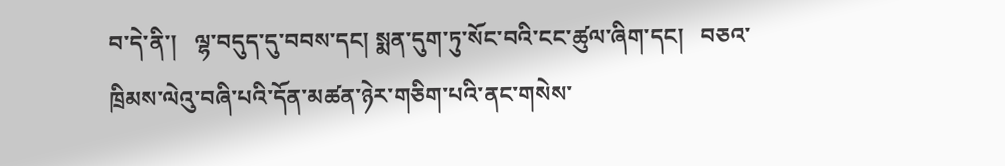བ་དེ་ནི་།   ལྷ་བདུད་དུ་བབས་དང། སྨན་དུག་ཏུ་སོང་བའི་ངང་ཚུལ་ཞིག་དང།   བཅའ་ཁྲིམས་ལེའུ་བཞི་པའི་དོན་མཚན་ཉེར་གཅིག་པའི་ནང་གསེས་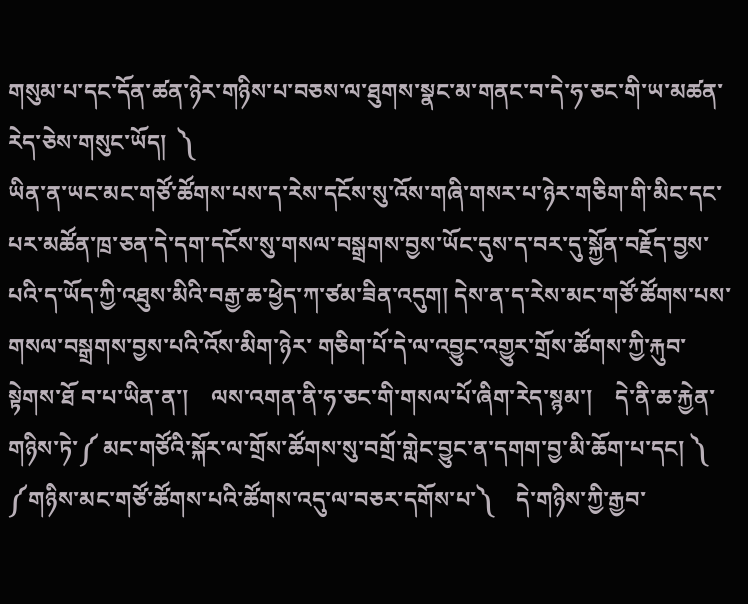གསུམ་པ་དང་དོན་ཚན་ཉེར་གཉིས་པ་བཅས་ལ་ཐུགས་སྣང་མ་གནང་བ་དེ་ཧ་ཅང་གི་ཡ་མཚན་རེད་ཅེས་གསུང་ཡོད།  ༽
ཡིན་ན་ཡང་མང་གཙོ་ཚོགས་པས་ད་རེས་དངོས་སུ་འོས་གཞི་གསར་པ་ཉེར་གཅིག་གི་མིང་དང་པར་མཚོན་ཁྲ་ཅན་དེ་དག་དངོས་སུ་གསལ་བསྒྲགས་བྱས་ཡོང་དུས་ད་བར་དུ་སྐྱོན་བརྗོད་བྱས་པའི་ད་ཡོད་ཀྱི་འཐུས་མིའི་བརྒྱ་ཆ་ཕྱེད་ཀ་ཙམ་ཟིན་འདུག། དེས་ན་ད་རེས་མང་གཙོ་ཚོགས་པས་གསལ་བསྒྲགས་བྱས་པའི་འོས་མིག་ཉེར་ གཅིག་པོ་དེ་ལ་འབྱུང་འགྱུར་གྲོས་ཚོགས་ཀྱི་རྐུབ་སྟེགས་ཐོ བ་པ་ཡིན་ན་།    ལས་འགན་ནི་ཧ་ཅང་གི་གསལ་པོ་ཞིག་རེད་སྙམ་།    དེ་ནི་ཆ་རྐྱེན་གཉིས་ཏེ་༼ མང་གཙོའི་སྐོར་ལ་གྲོས་ཚོགས་སུ་བགྲོ་གླེང་བྱུང་ན་དགག་བྱ་མི་ཆོག་པ་དང། ༽  ༼གཉིས་མང་གཙོ་ཚོགས་པའི་ཚོགས་འདུ་ལ་བཅར་དགོས་པ་༽    དེ་གཉིས་ཀྱི་རྒྱབ་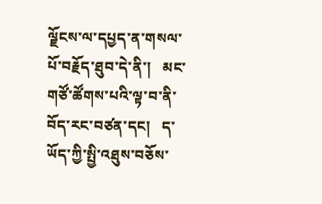ལྗོངས་ལ་དཔྱད་ན་གསལ་པོ་བརྗོད་ཐུབ་དེ་ནི་།   མང་གཙོ་ཚོགས་པའི་ལྟ་བ་ནི་བོད་རང་བཙན་དང།   ད་ཡོད་ཀྱི་སྤྱི་འཐུས་བཅོས་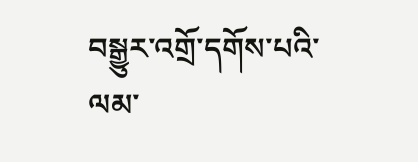བསྒྱུར་འགྲོ་དགོས་པའི་ལམ་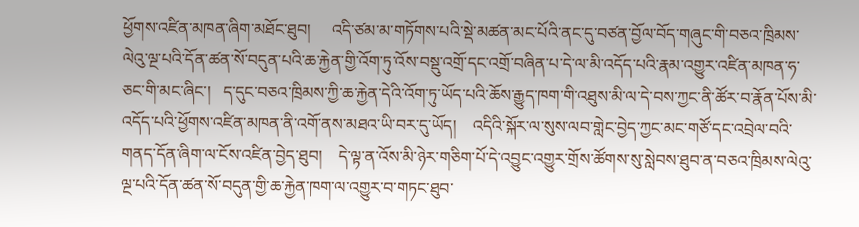ཕྱོགས་འཛིན་མཁན་ཞིག་མཐོང་ཐུབ།     འདི་ཙམ་མ་གཏོགས་པའི་སྡེ་མཚན་མང་པོའི་ནང་དུ་བཙན་བྱོལ་བོད་གཞུང་གི་བཅའ་ཁྲིམས་ལེའུ་ལྔ་པའི་དོན་ཚན་སོ་བདུན་པའི་ཆ་རྐྱེན་གྱི་འོག་ཏུ་འོས་བསྡུ་འགྲོ་དང་འགྲོ་བཞིན་པ་དེ་ལ་མི་འདོད་པའི་རྣམ་འགྱུར་འཛིན་མཁན་ཧ་ཅང་གི་མང་ཞིང་།   ད་དུང་བཅའ་ཁྲིམས་ཀྱི་ཆ་རྐྱེན་དེའི་འོག་ཏུ་ཡོད་པའི་ཆོས་རྒྱུད་ཁག་གི་འཐུས་མི་ལ་དེ་བས་ཀྱང་ནི་ཚོར་བ་རྣོན་པོས་མི་འདོད་པའི་ཕྱོགས་འཛིན་མཁན་ནི་འགོ་ནས་མཐའ་ཡི་བར་དུ་ཡོད།    འདིའི་སྐོར་ལ་སུས་ལབ་གླེང་བྱེད་ཀྱང་མང་གཙོ་དང་འབྲེལ་བའི་གནད་དོན་ཞིག་ལ་ངོས་འཛིན་བྱེད་ཐུབ།    དེ་ལྟ་ན་འོས་མི་ཉེར་གཅིག་པོ་དེ་འབྱུང་འགྱུར་གྲོས་ཚོགས་སུ་སླེབས་ཐུབ་ན་བཅའ་ཁྲིམས་ལེའུ་ལྔ་པའི་དོན་ཚན་སོ་བདུན་གྱི་ཆ་རྐྱེན་ཁག་ལ་འགྱུར་བ་གཏང་ཐུབ་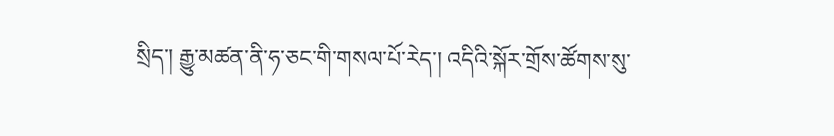སྲིད་། རྒྱུ་མཚན་ནི་ཧ་ཅང་གི་གསལ་པོ་རེད་། འདིའི་སྐོར་གྲོས་ཚོགས་སུ་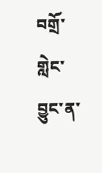བགྲོ་གླེང་བྱུང་ན་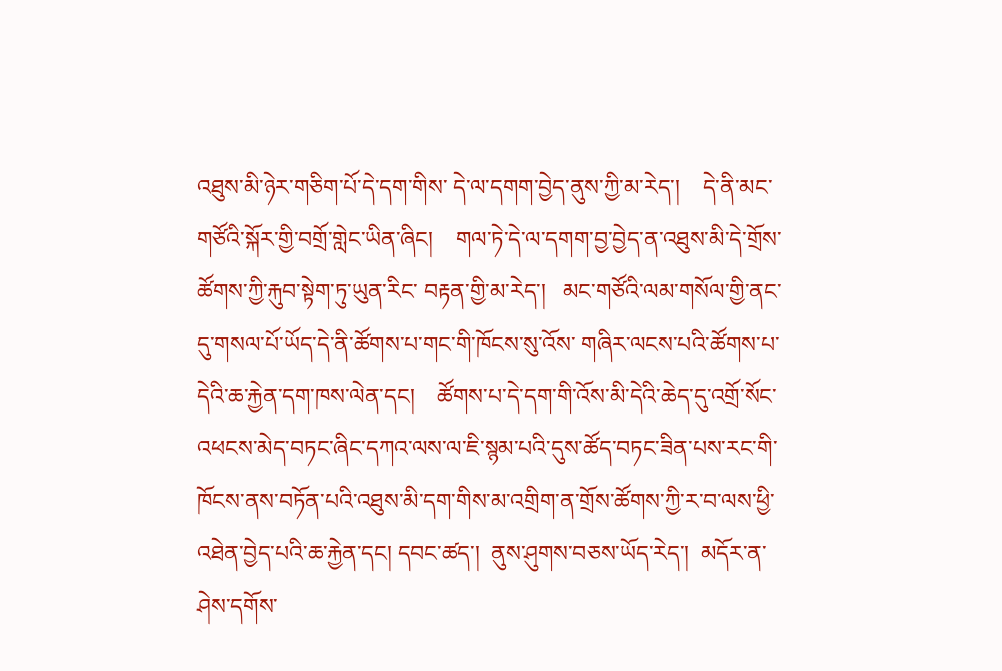འཐུས་མི་ཉེར་གཅིག་པོ་དེ་དག་གིས་ དེ་ལ་དགག་བྱེད་ནུས་ཀྱི་མ་རེད་།    དེ་ནི་མང་གཙོའི་སྐོར་གྱི་བགྲོ་གླེང་ཡིན་ཞིང།    གལ་ཏེ་དེ་ལ་དགག་བྱ་བྱེད་ན་འཐུས་མི་དེ་གྲོས་ཚོགས་ཀྱི་རྐུབ་སྟེག་ཏུ་ཡུན་རིང་ བརྟན་གྱི་མ་རེད་།   མང་གཙོའི་ལམ་གསོལ་གྱི་ནང་དུ་གསལ་པོ་ཡོད་དེ་ནི་ཚོགས་པ་གང་གི་ཁོངས་སུ་འོས་ གཞིར་ལངས་པའི་ཚོགས་པ་དེའི་ཆ་རྐྱེན་དག་ཁས་ལེན་དང།    ཚོགས་པ་དེ་དག་གི་འོས་མི་དེའི་ཆེད་དུ་འགྲོ་སོང་འཕངས་མེད་བཏང་ཞིང་དཀའ་ལས་ལ་ཇི་སྙམ་པའི་དུས་ཚོད་བཏང་ཟིན་པས་རང་གི་ཁོངས་ནས་བཏོན་པའི་འཐུས་མི་དག་གིས་མ་འགྲིག་ན་གྲོས་ཚོགས་ཀྱི་ར་བ་ལས་ཕྱི་འཐེན་བྱེད་པའི་ཆ་རྐྱེན་དང། དབང་ཚད་།  ནུས་ཤུགས་བཅས་ཡོད་རེད་།  མདོར་ན་ཤེས་དགོས་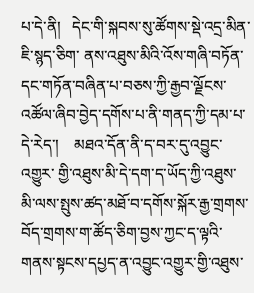པ་དེ་ནི།   དེང་གི་སྐབས་སུ་ཚོགས་སྡེ་འདྲ་མིན་ཇི་སྙད་ཅིག་ ནས་འཐུས་མིའི་འོས་གཞི་བཏོན་དང་གཏོན་བཞིན་པ་བཅས་ཀྱི་རྒྱབ་ལྗོངས་འཚོལ་ཞིབ་བྱེད་དགོས་པ་ནི་གནད་ཀྱི་དམ་པ་དེ་རེད་།    མཐའ་དོན་ནི་ད་བར་དུ་འབྱུང་འགྱུར་ གྱི་འཐུས་མི་དེ་དག་ད་ཡོད་ཀྱི་འཐུས་མི་ལས་སྤུས་ཚད་མཐོ་བ་དགོས་སྐོར་རྒྱ་གྲགས་བོད་གྲགས་ག་ཚོད་ཅིག་བྱས་ཀྱང་ད་ལྟའི་གནས་སྟངས་དཔྱད་ན་འབྱུང་འགྱུར་གྱི་འཐུས་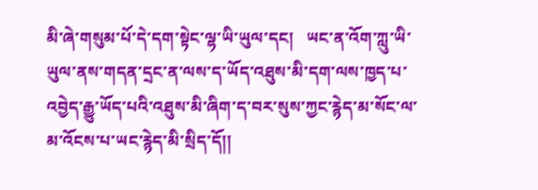མི་ཞེ་གསུམ་པོ་དེ་དག་སྟེང་ལྷ་ཡི་ཡུལ་དང།   ཡང་ན་འོག་ཀླུ་ཡི་ཡུལ་ནས་གདན་དྲང་ན་ལས་ད་ཡོད་འཐུས་མི་དག་ལས་ཁྱད་པ་འབྱེད་རྒྱུ་ཡོད་པའི་འཐུས་མི་ཞིག་ད་བར་སུས་ཀྱང་རྙེད་མ་སོང་ལ་མ་འོངས་པ་ཡང་རྙེད་མི་སྲིད་དོ།།